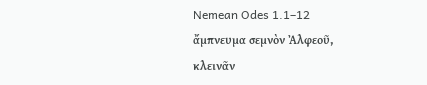Nemean Odes 1.1–12
ἄμπνευμα σεμνὸν Ἀλφεοῦ,
κλεινᾶν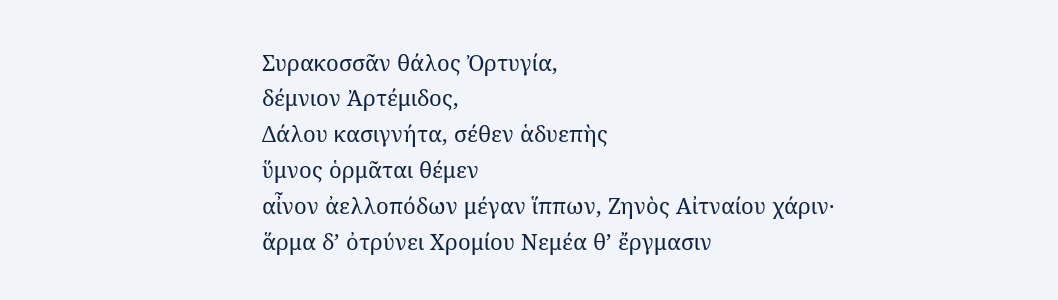Συρακοσσᾶν θάλος Ὀρτυγία,
δέμνιον Ἀρτέμιδος,
Δάλου κασιγνήτα, σέθεν ἁδυεπὴς
ὕμνος ὁρμᾶται θέμεν
αἶνον ἀελλοπόδων μέγαν ἵππων, Ζηνὸς Αἰτναίου χάριν·
ἅρμα δʼ ὀτρύνει Χρομίου Νεμέα θʼ ἔργμασιν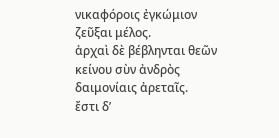νικαφόροις ἐγκώμιον ζεῦξαι μέλος.
ἀρχαὶ δὲ βέβληνται θεῶν
κείνου σὺν ἀνδρὸς δαιμονίαις ἀρεταῖς.
ἔστι δʼ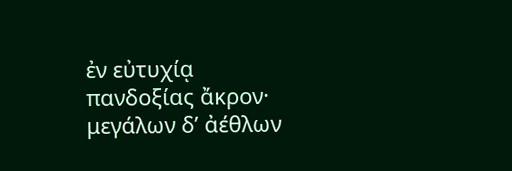ἐν εὐτυχίᾳ
πανδοξίας ἄκρον· μεγάλων δʼ ἀέθλων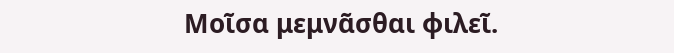Μοῖσα μεμνᾶσθαι φιλεῖ.